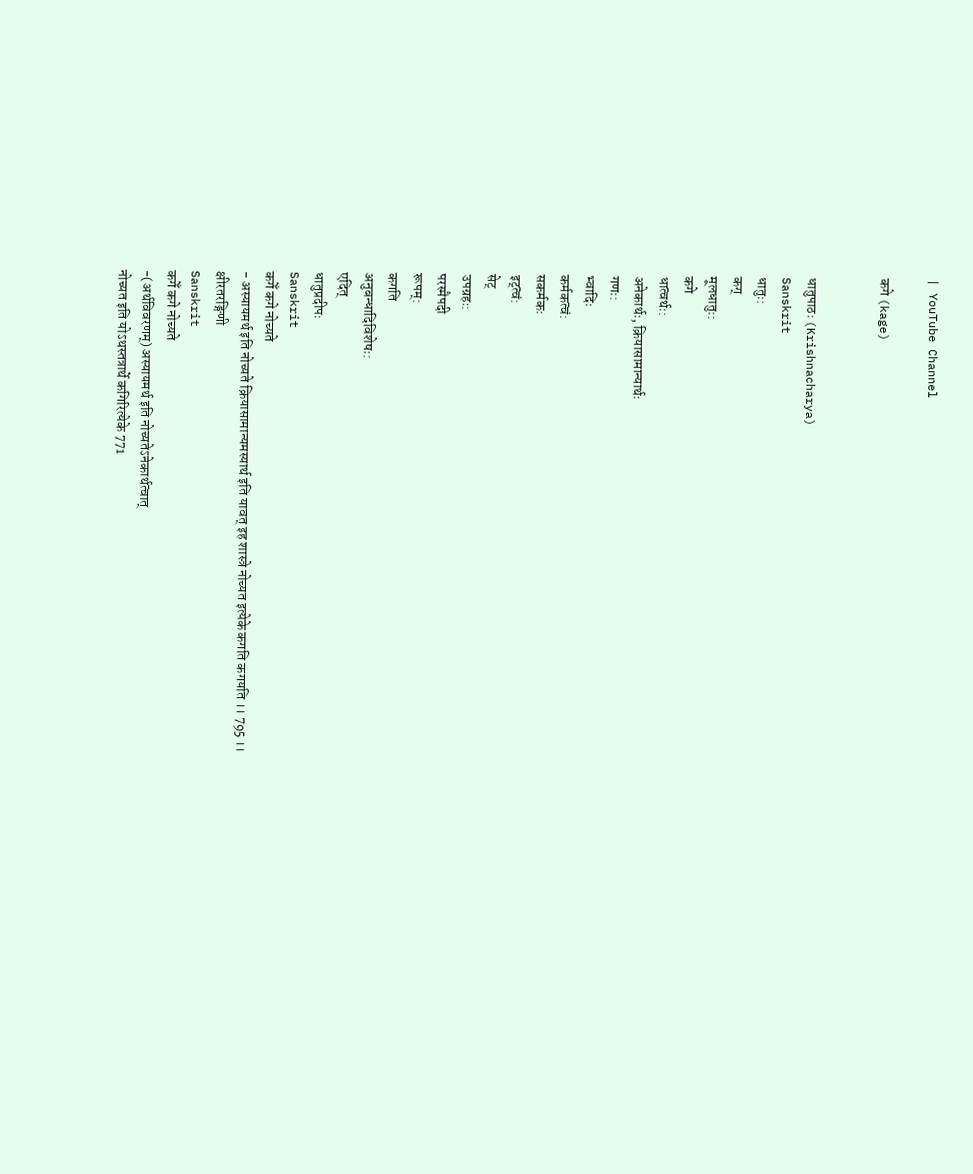| YouTube Channel

कगे (kage)


धातुपाठः (Krishnacharya)
Sanskrit
धातुः:
कग्
मूलधातुः:
कगे
धात्वर्थः:
अनेकार्थः, क्रियासामान्यार्थः
गणः:
भ्वादिः
कर्मकत्वं:
सकर्मकः
इट्त्वं:
सेट्
उपग्रहः:
परस्मैपदी
रूपम्:
कगति
अनुबन्धादिविशेषः:
एदित्
धातुप्रदीपः
Sanskrit
कगेँ कगे नोच्यते
- अस्यायमर्थ इति नोच्यते क्रियासामान्यमस्यार्थ इति यावत् इह शास्त्रे नोच्यत इत्येके कगति कगयति ।। 795 ।।
क्षीरतरङ्गिणी
Sanskrit
कगेँ कगे नोच्यते
-(अर्थविवरणम्) अस्यायमर्थ इति नोच्यतेऽनेकार्थत्वात्
नोच्यत इति योऽथस्तत्रार्थे कगिरित्येके 771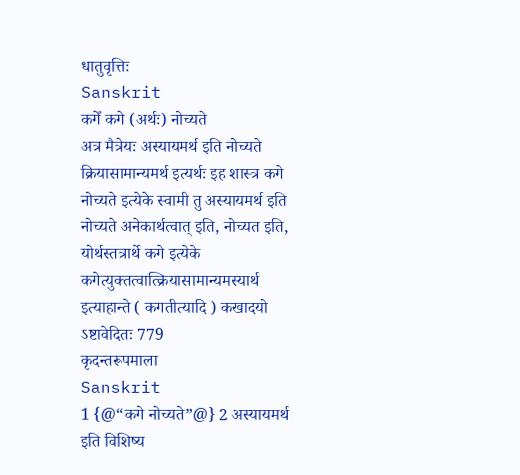धातुवृत्तिः
Sanskrit
कगेँ कगे (अर्थः) नोच्यते
अत्र मैत्रेयः अस्यायमर्थ इति नोच्यते क्रियासामान्यमर्थ इत्यर्थः इह शास्त्र कगे नोच्यते इत्येके स्वामी तु अस्यायमर्थ इति नोच्यते अनेकार्थत्वात् इति, नोच्यत इति, योर्थस्तत्रार्थे कगे इत्येके कगेत्युक्तत्वात्क्रियासामान्यमस्यार्थ इत्याहान्ते ( कगतीत्यादि ) कखादयो ऽष्टावेदितः 779
कृदन्तरूपमाला
Sanskrit
1 {@“कगे नोच्यते”@} 2 अस्यायमर्थ इति विशिष्य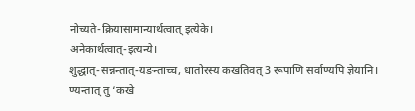नोच्यते-क्रियासामान्यार्थत्वात् इत्येके।
अनेकार्थत्वात्-इत्यन्ये।
शुद्धात्-सन्नन्तात्-यङन्ताच्च, धातोरस्य कखतिवत् 3 रूपाणि सर्वाण्यपि ज्ञेयानि।
ण्यन्तात् तु ‘कखे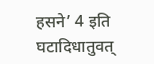हसने’ 4 इति घटादिधातुवत्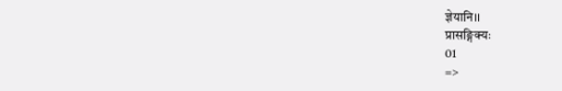ज्ञेयानि।।
प्रासङ्गिक्यः
01
=>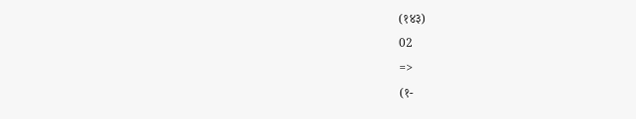(१४३)
02
=>
(१-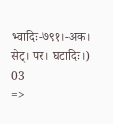भ्वादिः-७९१।-अक। सेट्। पर। घटादिः।)
03
=>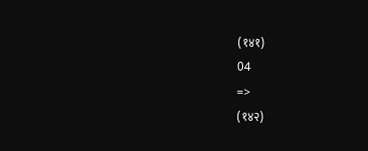(१४१)
04
=>
(१४२)